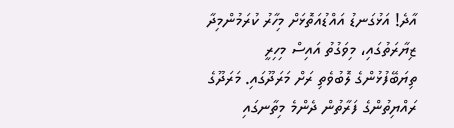އާދެ! އަޅުގަނޑު އައްޑުއަތޮޅަށް މިހާރު ކުރަމުންމިދާ ޒިޔާރަތުގައި، މިވަގުތު އައިސް މިހިރީ ތިޔަބޭފުޅުންގެ ލޮބުވެތި ރަށް މަރަދޫގައި. މަރަދޫގެ ރައްޔިތުންގެ ފަރާތުން ދެންމެ މިތާނގައި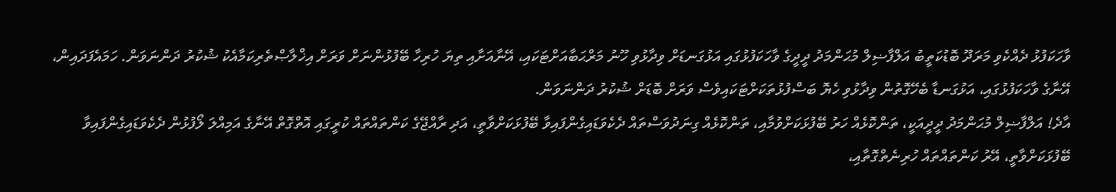ވާހަކަފުޅު ދެއްކެވި މަރަދޫ ބޮޑުކަތީބު އަލްފާޟިލް މުޙަންމަދު ދީދީގެ ވާހަކަފުޅުގައި އަޅުގަނޑަށް ވިދާޅުވި ހޫނު މަރްޙަބާއަށްޓަކައި، އޭނާއަށާއި ތިޔަ ހުރިހާ ބޭފުޅުންނަށް ވަރަށް އިޚްލާޞްތެރިކަމާއެކު ޝުކުރު ދަންނަވަން. ހަމައެފަދައިން، އޭނާގެ ވާހަކަފުޅުގައި، އަޅުގަނޑާ ބެހޭގޮތުން ވިދާޅުވި ހެޔޮ ބަސްފުޅުތަކަށްޓަކައިވެސް ވަރަށް ބޮޑަށް ޝުކުރު ދަންނަވަން.
އާދެ! އަލްފާޟިލް މުޙަންމަދު ދީދީއަކީ، ތަންކޮޅެއް ހަރު ބޭފުޅަކަށްވުމާއި، ތަންކޮޅެއް ގިނަދުވަސްތައް ދެކެވަޑައިގެންފައިވާ ބޭފުޅަކަށްވާތީ، އަދި ރާއްޖޭގެ ކަންތައްތައް ކުރީގައި އޮތްގޮތް އޭނާގެ އަމިއްލަ ލޯފުޅުން ދެކެވަޑައިގެންފައިވާ ބޭފުޅަކަށްވާތީ، އޭރު ކަންތައްތައް ހުރިނެތްގޮތާއި،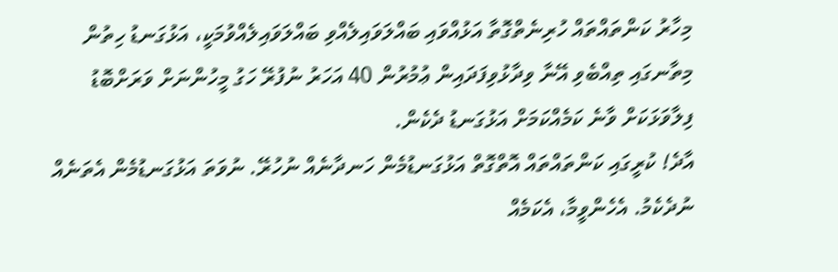މިހާރު ކަންތައްތައް ހުރިނެތްގޮތާ އަޅުއްވައި ބައްލަވައިލެއްވި ބައްލަވައިލެއްވުމަކީ، އަޅުގަނޑު ހިތުން މިތާނގައި ތިއްބެވި އޭނާ ވިދާޅުވިފަދައިން ޢުމުރުން 40 އަހަރު ނުފުރޭ ހަގު މީހުންނަށް ވަރަށްބޮޑު ފިލާވަޅަކަށް ވާނެ ކަމެއްކަމަށް އަޅުގަނޑު ދެކެން.
އާދެ! ކުރީގައި ކަންތައްތައް އޮތްގޮތް އަޅުގަނޑުމެން ހަނދާނެއް ނުހުރޭ. ނުވަތަ އަޅުގަނޑުމެން އެތަނެއް ނުދެކެމު. އެހެންވީމާ، އެކަމެއް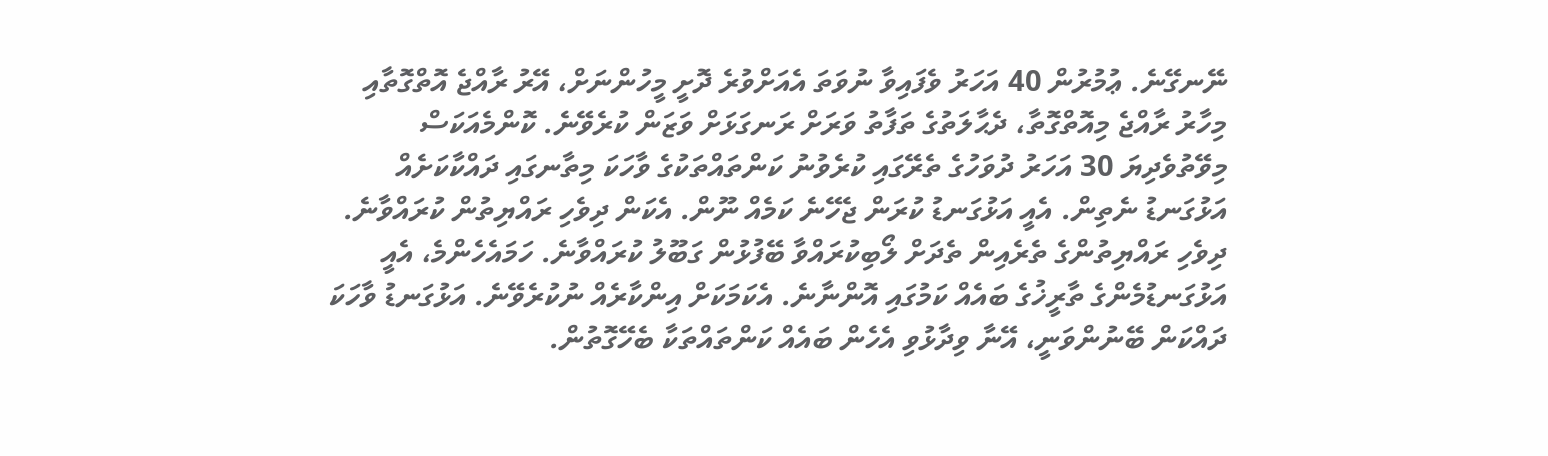ނޭނގޭނެ. ޢުމުރުން 40 އަހަރު ވެފައިވާ ނުވަތަ އެއަށްވުރެ ދޮށީ މީހުންނަށް، އޭރު ރާއްޖެ އޮތްގޮތާއި މިހާރު ރާއްޖެ މިއޮތްގޮތާ، ދެޙާލަތުގެ ތަފާތު ވަރަށް ރަނގަޅަށް ވަޒަން ކުރެވޭނެ. ކޮންމެއަކަސް މިވޭތުވެދިޔަ 30 އަހަރު ދުވަހުގެ ތެރޭގައި ކުރެވުނު ކަންތައްތަކުގެ ވާހަކަ މިތާނގައި ދައްކާކަށެއް އަޅުގަނޑު ނެތިން. އެއީ އަޅުގަނޑު ކުރަން ޖެހޭނެ ކަމެއް ނޫން. އެކަން ދިވެހި ރައްޔިތުން ކުރައްވާނެ. ދިވެހި ރައްޔިތުންގެ ތެރެއިން ތެދަށް ލޯބިކުރައްވާ ބޭފުޅުން ގަބޫލު ކުރައްވާނެ. ހަމައެހެންމެ، އެއީ އަޅުގަނޑުމެންގެ ތާރީޚުގެ ބައެއް ކަމުގައި އޮންނާނެ. އެކަމަކަށް އިންކާރެއް ނުކުރެވޭނެ. އަޅުގަނޑު ވާހަކަ ދައްކަން ބޭނުންވަނީ، އޭނާ ވިދާޅުވި އެހެން ބައެއް ކަންތައްތަކާ ބެހޭގޮތުން.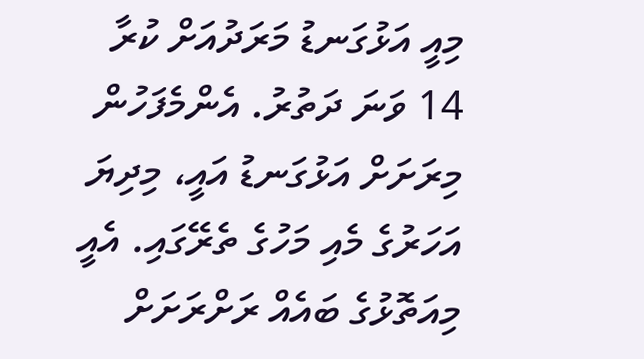މިއީ އަޅުގަނޑު މަރަދުއަށް ކުރާ 14 ވަނަ ދަތުރު. އެންމެފަހުން މިރަށަށް އަޅުގަނޑު އައީ، މިދިޔަ އަހަރުގެ މެއި މަހުގެ ތެރޭގައި. އެއީ މިއަތޮޅުގެ ބައެއް ރަށްރަށަށް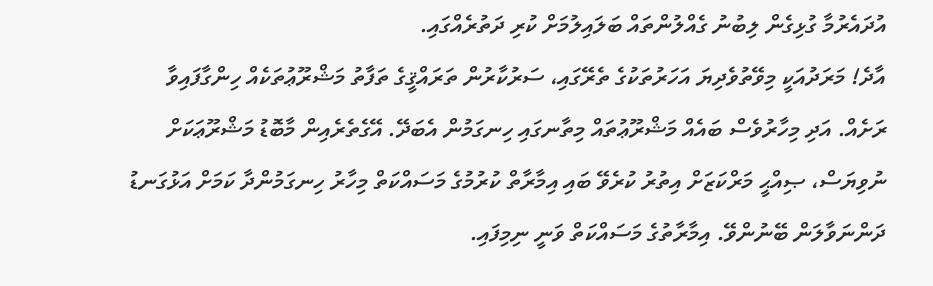އުދައެރުމާ ގުޅިގެން ލިބުނު ގެއްލުންތައް ބަލައިލުމަށް ކުރި ދަތުރެއްގައި.
އާދެ! މަރަދުއަކީ މިވޭތުވެދިޔަ އަހަރުތަކުގެ ތެރޭގައި، ސަރުކާރުން ތަރައްޤީގެ ތަފާތު މަޝްރޫޢުތަކެއް ހިންގާފައިވާ ރަށެއް. އަދި މިހާރުވެސް ބައެއް މަޝްރޫޢުތައް މިތާނގައި ހިނގަމުން އެބަދޭ. އޭގެތެރެއިން މާބޮޑު މަޝްރޫޢަކަށް ނުވިޔަސް، ޞިއްޙީ މަރްކަޒަށް އިތުރު ކުރެވޭ ބައި އިމާރާތް ކުރުމުގެ މަސައްކަތް މިހާރު ހިނގަމުންދާ ކަމަށް އަޅުގަނޑު ދަންނަވާލަން ބޭނުންވޭ. އިމާރާތުގެ މަސައްކަތް ވަނީ ނިމިފައި.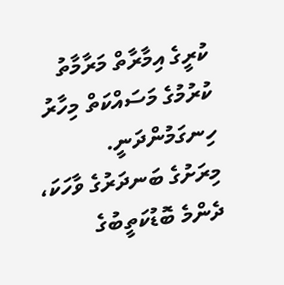ކުރީގެ އިމާރާތް މަރާމާތު ކުރުމުގެ މަސައްކަތް މިހާރު ހިނގަމުންދަނީ.
މިރަށުގެ ބަނދަރުގެ ވާހަކަ، ދެންމެ ބޮޑުކަތީބުގެ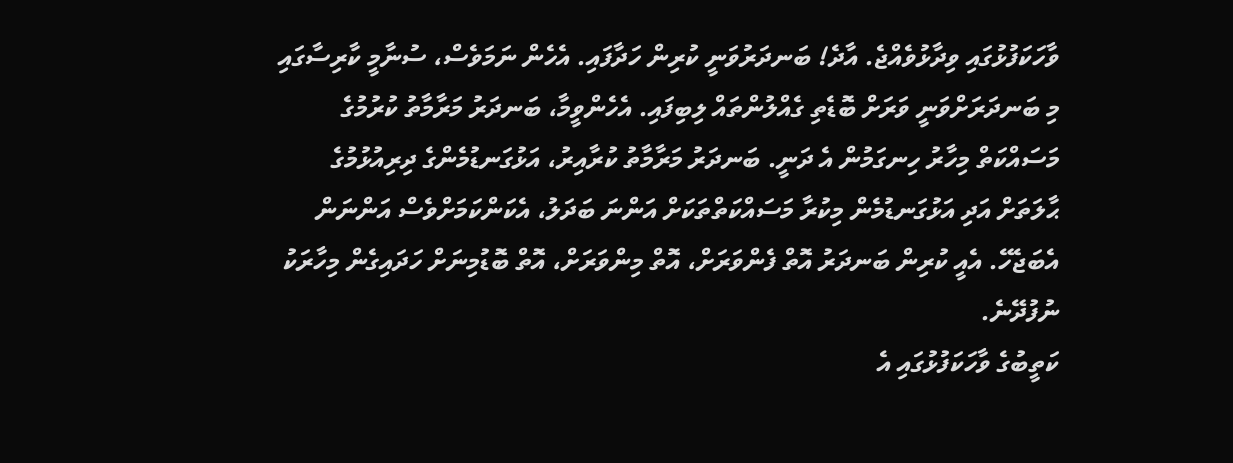ވާހަކަފުޅުގައި ވިދާޅުވެއްޖެ. އާދެ! ބަނދަރުވަނީ ކުރިން ހަދާފައި. އެހެން ނަމަވެސް، ސުނާމީ ކާރިސާގައި މި ބަނދަރަށްވަނީ ވަރަށް ބޮޑެތި ގެއްލުންތައް ލިބިފައި. އެހެންވީމާ، ބަނދަރު މަރާމާތު ކުރުމުގެ މަސައްކަތް މިހާރު ހިނގަމުން އެ ދަނީ. ބަނދަރު މަރާމާތު ކުރާއިރު، އަޅުގަނޑުމެންގެ ދިރިއުޅުމުގެ ޙާލަތަށް އަދި އަޅުގަނޑުމެން މިކުރާ މަސައްކަތްތަކަށް އަންނަ ބަދަލު، އެކަންކަމަށްވެސް އަންނަން އެބަޖެހޭ. އެއީ ކުރިން ބަނދަރު އޮތް ފެންވަރަށް، އޮތް މިންވަރަށް، އޮތް ބޮޑުމިނަށް ހަދައިގެން މިހާރަކު ނުފުދޭނެ.
ކަތީބުގެ ވާހަކަފުޅުގައި އެ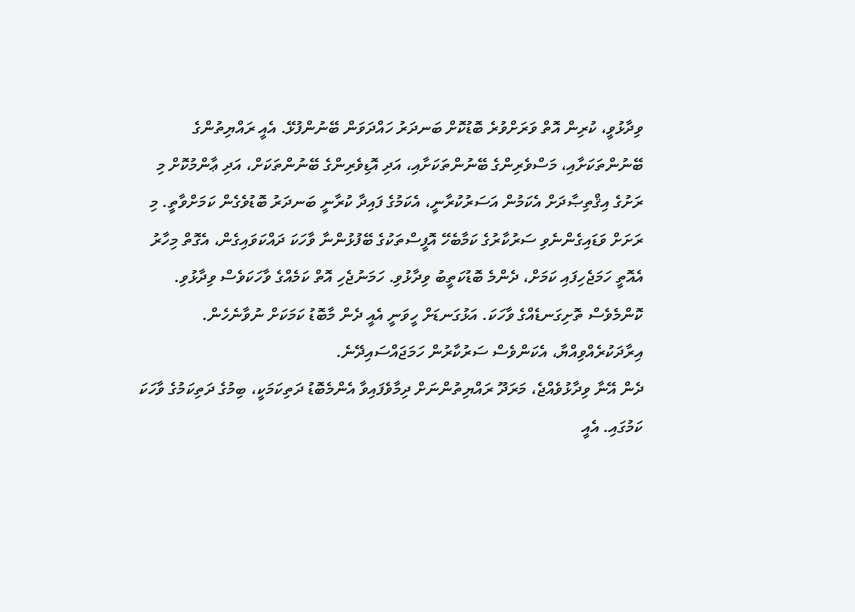ވިދާޅުވީ، ކުރިން އޮތް ވަރަށްވުރެ ބޮޑުކޮށް ބަނދަރު ހައްދަވަން ބޭނުންފުޅޭ. އެއީ ރައްޔިތުންގެ ބޭނުންތަކަށާއި، މަސްވެރިންގެ ބޭނުންތަކަށާއި، އަދި އޮޑިވެރިންގެ ބޭނުންތަކަށް، އަދި ޢާންމުކޮށް މި ރަށުގެ އިޤްތިޞާދަށް އެކަމުން އަސަރުކުރާނީ، އެކަމުގެ ފައިދާ ކުރާނީ ބަނދަރު ބޮޑުވެގެން ކަމަށްވާތީ. މި ރަށަށް ވަޑައިގެންނެވި ސަރުކާރުގެ ކަމާބެހޭ އޮފީސްތަކުގެ ބޭފުޅުންނާ ވާހަކަ ދައްކަވައިގެން، އެގޮތް މިހާރު އެއޮތީ ހަމަޖެހިފައި ކަމަށް، ދެންމެ ބޮޑުކަތީބު ވިދާޅުވި. ހަމަނުޖެހި އޮތް ކަމެއްގެ ވާހަކަވެސް ވިދާޅުވި. ކޮންމެވެސް ތޮށިގަނޑެއްގެ ވާހަކަ. އަޅުގަނޑަށް ހީވަނީ އެއީ ދެން މާބޮޑު ކަމަކަށް ނުވާނެހެން. އިރާދަކުރެއްވިއްޔާ، އެކަންވެސް ސަރުކާރުން ހަމަޖައްސައިދޭނެ.
ދެން އޭނާ ވިދާޅުވެއްޖެ، މަރަދޫ ރައްޔިތުންނަށް ދިމާވެފައިވާ އެންމެބޮޑު ދަތިކަމަކީ، ބިމުގެ ދަތިކަމުގެ ވާހަކަ ކަމުގައި. އެއީ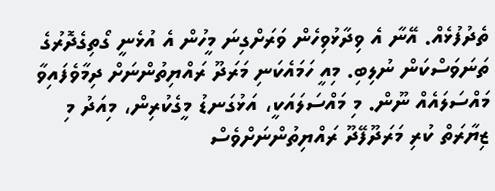ތެދުފުޅެއް. އޭނާ އެ ވިދާޅުވިހެން ވަރަށްގިނަ މީހުން އެ އުޅެނީ ގޯތިގެދޮރުގެ ތަނަވަސްކަން ނުލިބި. މިއީ ހަމައެކަނި މަރަދޫ ރައްޔިތުންނަށް ދިމާވެފައިވާ މައްސަލައެއް ނޫން. މި މައްސަލައަކީ، އަޅުގަނޑު މީގެކުރިން، މިއަދު މި ޒިޔާރަތް ކުރި މަރަދޫފޭދޫ ރައްޔިތުންނަށްވެސް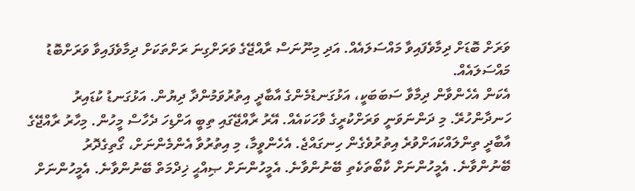ވަރަށް ބޮޑަށް ދިމާވެފައިވާ މައްސަލައެއް. އަދި މިނޫނަސް ރާއްޖޭގެ ވަރަށްގިނަ ރަށްތަކަށް ދިމާވެފައިވާ ވަރަށްބޮޑު މައްސަލައެއް.
އެކަން އެހެންވާން ދިމާވާ ސަބަބަކީ، އަޅުގަނޑުމެންގެ އާބާދީ އިތުރުވަމުންދާ ދިޔުން. އަޅުގަނޑު ކުޑައިރު ހަނދާންހުރޭ. މި ދަންނަވަނީ ވަރަށްކުރީގެ ވާހަކައެއް. އޭރު ރާއްޖޭގައި ތިބީ އަށްޑިހަ ދެހާސް މީހުން. މިހާރު ރާއްޖޭގެ އާބާދީ ތިންލައްކައަށްވުރެ އިތުރުވެގެން ހިނގައްޖެ. އެހެންވީމާ، މި އިތުރުވާ އެންމެންނަށް، ގޯތިގެދޮރު ބޭނުންވާނެ. އެމީހުންނަށް ކާބޯތަކެތި ބޭނުންވާނެ. އެމީހުންނަށް ޞިއްޙީ ޚިދްމަތް ބޭނުންވާނެ. އެމީހުންނަށް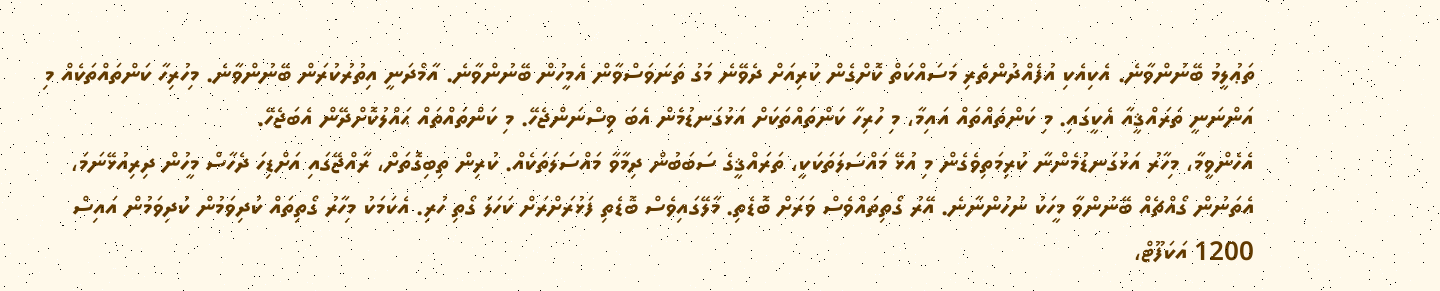ތަޢުލީމު ބޭނުންވާނެ. އެކިއެކި އުފެއްދުންތެރި މަސައްކަތް ކޮށްގެން ކުރިއަށް ދެވޭނެ މަގު ތަނަވަސްވާން އެމީހުން ބޭނުންވާނެ. އާމްދަނީ އިތުރުކުރަން ބޭނުންވާނެ. މިހުރިހާ ކަންތައްތަކެއް މި އަންނަނީ ތަރައްޤީއާ އެކީގައި. މި ކަންތައްތައް އައިމާ، މި ހުރިހާ ކަންތައްތަކަށް އަޅުގަނޑުމެން އެބަ ވިސްނަންޖެހޭ. މި ކަންތައްތައް ޙައްލުކޮށްދޭން އެބަޖެހޭ.
އެހެންވީމާ، މިހާރު އަޅުގަނޑުމެންނާ ކުރިމަތިވެގެން މި އުޅޭ މައްސަލަތަކަކީ، ތަރައްޤީގެ ސަބަބުން ދިމާވާ މައްސަލަތަކެއް. ކުރިން ތިބިގޮތަށް، ރާއްޖޭގައި އަށްޑިހަ ދެހާސް މީހުން ދިރިއުޅޭނަމަ، އެތަނުން ގޯއްޗެއް ބޭނުންވާ މީހަކު ނުހުންނާނެ. އޭރު ގޯތިތައްވެސް ވަރަށް ބޮޑެތި. މާލޭގައިވެސް ބޮޑެތި ފަޅުރަށްރަށް ކަހަލަ ގޯތި ހުރި. އެކަމަކު މިހާރު ގޯތިތައް ކުދިވަމުން ކުދިވަމުން އައިސް 1200 އަކަފޫޓް،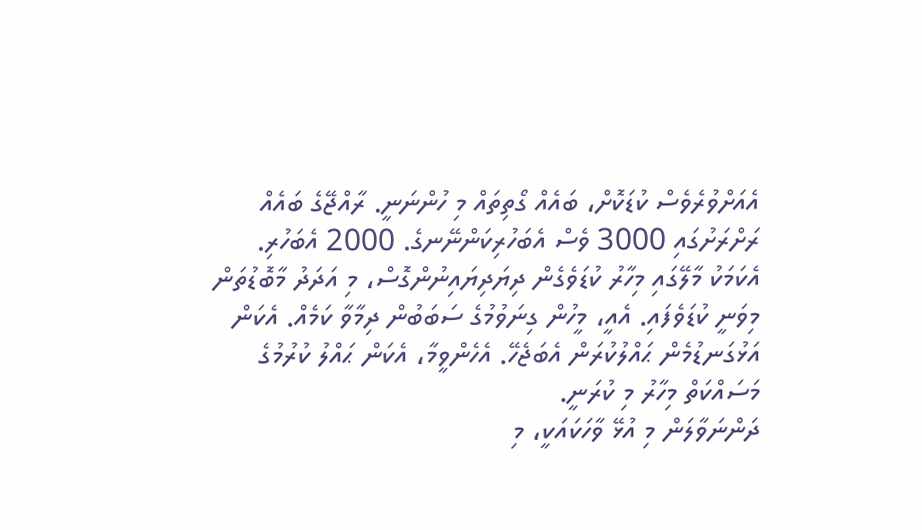އެއަށްވުރެވެސް ކުޑަކޮށް، ބައެއް ގޯތިތައް މި ހުންނަނީ. ރާއްޖޭގެ ބައެއް ރަށްރަށުގައި 3000 ވެސް އެބަހުރިކަންނޭނގެ. 2000 އެބަހުރި. އެކަމަކު މާލޭގައި މިހާރު ކުޑަވެގެން ދިޔަދިޔައިނުންގޮސް، މި އަދަދު މާބޮޑުތަން މިވަނީ ކުޑަވެފައި. އެއީ، މީހުން ގިނަވުމުގެ ސަބަބުން ދިމާވާ ކަމެއް. އެކަން އަޅުގަނޑުމެން ޙައްލުކުރަން އެބަޖެހޭ. އެހެންވީމާ، އެކަން ޙައްލު ކުރުމުގެ މަސައްކަތް މިހާރު މި ކުރަނީ.
ދަންނަވާލަން މި އުޅޭ ވާހަކައަކީ، މި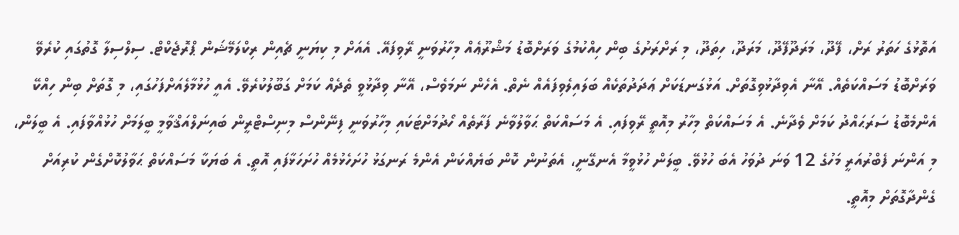އަތޮޅުގެ ހަތަރު ރަށް، ފޭދޫ، މަރަދޫފޭދޫ، މަރަދޫ، ހިތަދޫ، މި ރަށްރަށުގެ ބިން ހިއްކުމުގެ ވަރަށްބޮޑު މަޝްރޫޢެއް މިހާރުވަނީ ރޭވިފައޭ. އެއަށް މި ކިޔަނީ ޗެއިން ރިކްލަމޭޝަން ޕްރޮޖެކްޓް. ސިލްސިލާ ގޮތުގައި ކުރެވޭ ވަރަށްބޮޑު މަސައްކަތެއް. އޭނާ އެވިދާޅުވިގޮތަށް. އަޅުގަނޑަކަށް ޢަދަދުތަކެއް ބަލައިލެވިފައެއް ނެތް. އެހެން ނަމަވެސް، އޭނާ ވިދާޅުވީ ތެދެއް ކަމަށް ގަބޫލުކުރެވޭ. އެއީ ހުޅުމާލެއަށްފަހުގައި، މި ގޮތަށް ބިން ހިއްކޭ އެންމެބޮޑު ސަރަޙައްދު ކަމަށް ވެދާނެ. އެ މަސައްކަތް މިހާރު މިއޮތީ ރޭވިފައި. އެ މަސައްކަތް ޙަވާލުވާނެ ފަރާތެއް ހޯދުމަށްޓަކައި މިހާރުވަނީ ފިނޭންސް މިނިސްޓްރީން ބައިނަލްއަޤްވާމީ ބީލަމަށް ހުޅުއްވާފައި. އެ ބީލަން، މި އަންނަ ފެބްރުއަރީ މަހުގެ 12 ވަނަ ދުވަހު އެބަ ހުޅުވޭ. ބީލަން ހުޅުވީމާ އެނގޭނީ، އެތަނުން ކޮން ބަޔެއްކަން އެންމެ ރަނގަޅު ހުށަހެޅުމެއް ހުށަހަޅާފައި އޮތީ. އެ ބަޔަކާ މަސައްކަތް ޙަވާލުކޮށްގެން ކުރިއަށް ގެންދާގޮތަށް މިއޮތީ.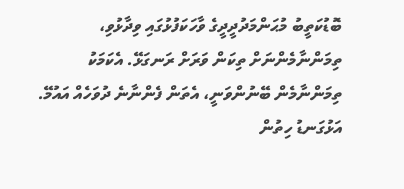ބޮޑުކަތީބު މުޙަންމަދުދީދީގެ ވާހަކަފުޅުގައި ވިދާޅުވި، ތިމަންނާމެންނަށް ތިކަން ވަރަށް ރަނގަޅޭ. އެކަމަކު ތިމަންނާމެން ބޭނުންވަނީ، އެތަން ފެންނާނެ ދުވަހެއް އައުމޭ. އަޅުގަނޑު ހިތުން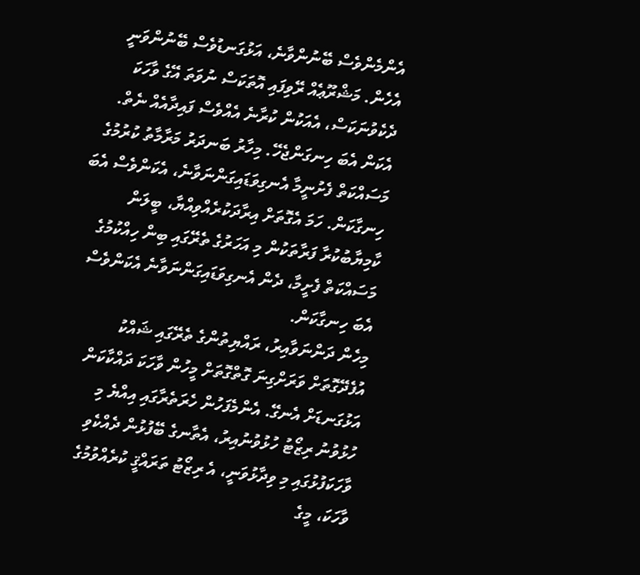އެންމެންވެސް ބޭނުންވާނެ، އަޅުގަނޑުވެސް ބޭނުންވަނީ އެހެން. މަޝްރޫޢެއް ރޭވިފައި އޮތަކަސް ނުވަތަ އޭގެ ވާހަކަ ދެކެވުނަކަސް، އެއަކުން ކުރާނެ އެއްވެސް ފައިދާއެއް ނެތް. އެކަން އެބަ ހިނގަންޖެހޭ. މިހާރު ބަނދަރު މަރާމާތު ކުރުމުގެ މަސައްކަތް ފެށުނީމާ އެނގިވަޑައިގަންނަވާނެ، އެކަންވެސް އެބަ ހިނގާކަން. ހަމަ އެގޮތަށް އިރާދަކުރެއްވިއްޔާ، ބީލަން ކާމިޔާބުކުރާ ފަރާތަކުން މި އަހަރުގެ ތެރޭގައި ބިން ހިއްކުމުގެ މަސައްކަތް ފެށީމާ، ދެން އެނގިވަޑައިގަންނަވާނެ އެކަންވެސް އެބަ ހިނގާކަން.
މިހެން ދަންނަވާއިރު، ރައްޔިތުންގެ ތެރޭގައި ޝައްކު އުފެދޭގޮތަށް ވަރަށްގިނަ ގޮތްގޮތަށް މީހުން ވާހަކަ ދައްކާކަން އަޅުގަނޑަށް އެނގޭ. އެންމެފަހުން ހެރަތެރާގައި އިއްޔެ މި ހުޅުވުނު ރިޒޯޓު ހުޅުވުނުއިރު، އެތާނގެ ބޭފުޅުން ދެއްކެވި ވާހަކަފުޅުގައި މި ވިދާޅުވަނީ، އެ ރިޒޯޓު ތަރައްޤީ ކުރެއްވުމުގެ ވާހަކަ، މީގެ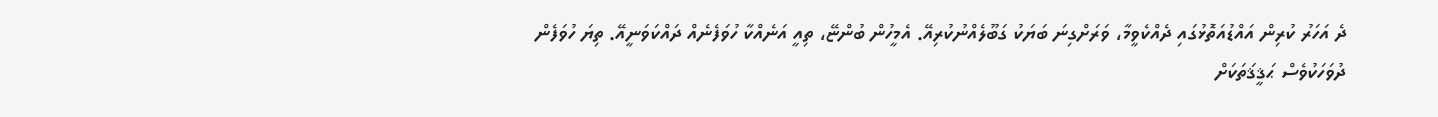ދެ އަހަރު ކުރިން އައްޑުއަތޮޅުގައި ދެއްކެވީމާ، ވަރަށްގިނަ ބަޔަކު ގަބޫލެއްނުކުރިއޭ. އެމީހުން ބުންޏޭ، ތިއީ އަނެއްކާ ހުވަފެނެއް ދައްކަވަނީއޭ. ތިޔަ ހުވަފެން ދުވަހަކުވެސް ޙަޤީޤަތަކަށް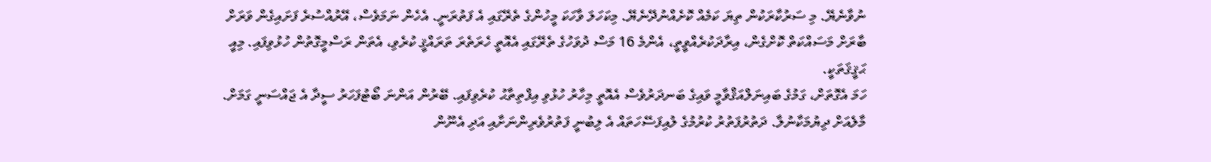ނުވާނެޔޭ. މި ސަރުކާރަކުން ތިޔަ ކަމެއް ކޮށެއްނުދޭނެޔޭ. މިކަހަލަ ވާހަކަ މީހުންގެ ތެރޭގައި އެ ފަތުރަނީ. އެހެން ނަމަވެސް، އޭރުއްސުރެ ފަށައިގެން ވަރަށް ބާރަށް މަސައްކަތް ކޮށްގެން، އިރާދަކުރެއްވީތީ، އެންމެ 16 މަސް ދުވަހުގެ ތެރޭގައި އެއޮތީ ހެރަތެރަ ތަރައްޤީ ކުރެވި، އެތަން ރަސްމީގޮތުން ހުޅުވިފައި. މިއީ ޙަޤީޤަތަކީ.
ހަމަ އެގޮތަށް، ގަމުގެ ބައިނަލްއަޤްވާމީ ވައިގެ ބަނދަރުވެސް އެއޮތީ މިހާރު ހުޅުވި އިފްތިތާޙު ކުރެވިފައި. ބޭރުން އަންނަ ބޯޓުފަހަރު ސީދާ އެ ޖައްސަނީ ގަމަށް. މާލެއަށް ދިޔުމަކާނުލާ. ދަތުރުފަތުރު ކުރުމުގެ ލުއިފަސޭހަތައް އެ ލިބުނީ ފަތުރުވެރިންނަށާއި އަދި އެނޫން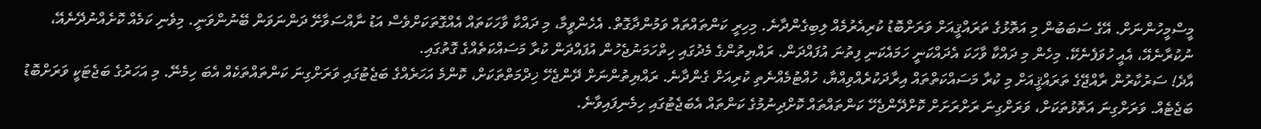މީސްމީހުންނަށް. އޭގެ ސަބަބުން މި އަތޮޅުގެ ތަރައްޤީއަށް ވަރަށްބޮޑު ކުރިއެރުމެއް ލިބިގެންދާނެ. މިހިރީ ކަންތައްތައް ވަމުންދާގޮތް. އެހެންވީމާ، މި ދައްކާ ވާހަކަތައް އެއްގޮތަކަށްވެސް އަޑު ނާއްސަވާށޭ ދަންނަވަން ބޭނުންވަނީ. މިވެނި ކަމެއް ކޮށެއްނުދޭނެއޭ، ނުކުރާނެއޭ، އެއީ ހުވަފެނެކޭ. މިހެން މި ދައްކާ ވާހަކަ އެދައްކަނީ ހަމައެކަނި ފިތުނަ އުފައްދަން. ރައްޔިތުންގެ މެދުގައި ހިތްހަމަނުޖެހުން އުފައްދަން ކުރާ މަސައްކަތެއްގެ ގޮތުގައި.
އާދެ! ސަރުކާރުން ރާއްޖޭގެ ތަރައްޤީއަށް މި ކުރާ މަސައްކަތްތައް އިރާދަކުރެއްވިއްޔާ، ހުއްޓުމެއްނެތި ކުރިއަށް ގެންދާނެ. ރައްޔިތުންނަށް ދޭންޖެހޭ ޚިދްމަތްތަކަށް، ކޮންމެ އަހަރެއްގެ ބަޖެޓުގައި ވަރަށްގިނަ ކަންތައްތަކެއް އެބަ ހިމެނޭ. މި އަހަރުގެ ބަޖެޓަކީ ވަރަށްބޮޑު ބަޖެޓެއް. ވަރަށްގިނަ އަތޮޅުތަކަށް، ވަރަށްގިނަ ރަށްރަށަށް ކޮށްދޭންޖެހޭ ކަންތައްތައް ކޮށްދިނުމުގެ ކަންތައް އެބަޖެޓުގައި ހިމެނިފައިވާނެ.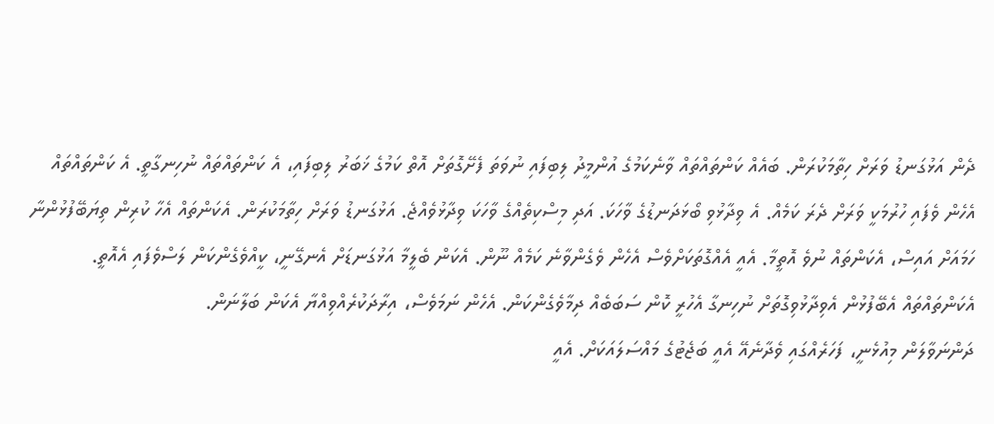ދެން އަޅުގަނޑު ވަރަށް ހިތާމަކުރަން. ބައެއް ކަންތައްތައް ވާނެކަމުގެ އުންމީދު ލިބިފައި ނުވަތަ ފެށޭގޮތަށް އޮތް ކަމުގެ ޚަބަރު ލިބިފައި، އެ ކަންތައްތައް ނުހިނގާތީ. އެ ކަންތައްތައް އެހެން ވެފައި ހުރުމަކީ ވަރަށް ދެރަ ކަމެއް. އެ ވިދާޅުވި ބޯޅަދަނޑުގެ ވާހަކަ. އަދި މިސްކިތެއްގެ ވާހަކަ ވިދާޅުވެއްޖެ. އަޅުގަނޑު ވަރަށް ހިތާމަކުރަން. އެކަންތައް އެހާ ކުރިން ތިޔަބޭފުޅުންނާ ހަމައަށް އައިސް، އެކަންތައް ނުވެ އޮތީމާ. އެއީ އެއްގޮތަކަށްވެސް އެހެން ވެގެންވާނެ ކަމެއް ނޫން. އެކަން ބެލީމާ އަޅުގަނޑަށް އެނގޭނީ، ކީއްވެގެންކަން ލަސްވެފައި އެއޮތީ. އެކަންތައްތައް އެބޭފުޅުން އެވިދާޅުވިގޮތަށް ނުހިނގާ އެހުރީ ކޮން ސަބަބެއް ދިމާވެގެންކަން. އެހެން ނަމަވެސް، އިރާދަކުރެއްވިއްޔާ އެކަން ބަލާނަން.
ދަންނަވާލަން މިއުޅެނީ، ފަހަރެއްގައި ވެދާނެއޭ އެއީ ބަޖެޓުގެ މައްސަލައަކަށް. އެއީ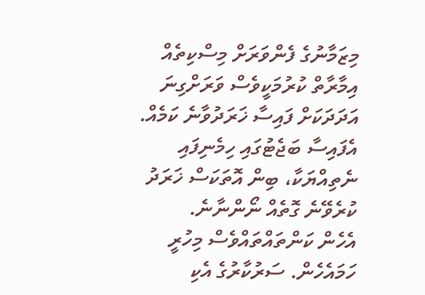މިޒަމާނުގެ ފެންވަރަށް މިސްކިތެއް އިމާރާތް ކުރުމަކީވެސް ވަރަށްގިނަ އަދަދަކަށް ފައިސާ ޚަރަދުވާނެ ކަމެއް. އެފައިސާ ބަޖެޓުގައި ހިމެނިފައި ނެތިއްޔަކާ، ބިން އޮތަކަސް ޚަރަދު ކުރެވޭނެ ގޮތެއް ނޯންނާނެ.
އެހެން ކަންތައްތައްވެސް މިހުރީ ހަމައެހެން. ސަރުކާރުގެ އެކި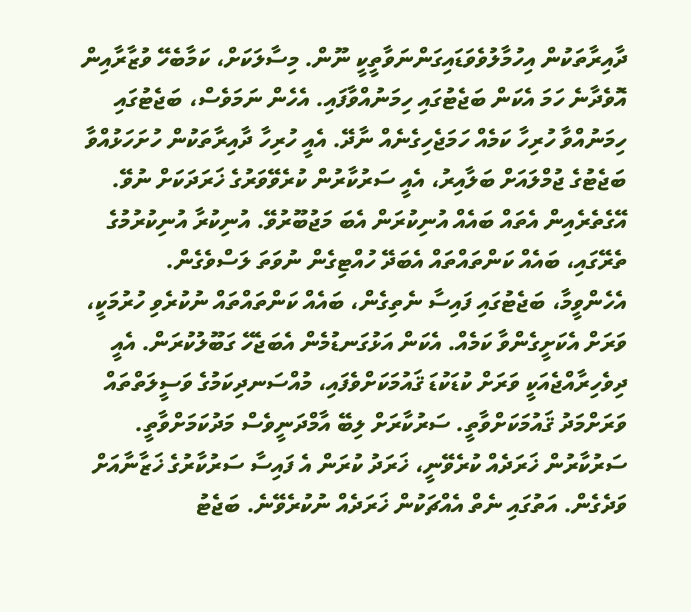ދާއިރާތަކުން އިހުމާލުވެވަޑައިގަންނަވާތީކީ ނޫން. މިސާލަކަށް، ކަމާބެހޭ ވުޒާރާއިން އޮވެދާނެ ހަމަ އެކަން ބަޖެޓުގައި ހިމަނުއްވާފައި. އެހެން ނަމަވެސް، ބަޖެޓުގައި ހިމަނުއްވާ ހުރިހާ ކަމެއް ހަމަޖެހިގެނެއް ނާދޭ. އެއީ ހުރިހާ ދާއިރާތަކުން ހުށަހަޅުއްވާ ބަޖެޓުގެ ޖުމްލައަށް ބަލާއިރު، އެއީ ސަރުކާރުން ކުރެވޭވަރުގެ ޚަރަދަކަށް ނުވޭ. އޭގެތެރެއިން އެތައް ބައެއް އުނިކުރަން އެބަ މަޖުބޫރުވޭ. އުނިކުރާ އުނިކުރުމުގެ ތެރޭގައި، ބައެއް ކަންތައްތައް އެބަދޭ ހުއްޓިގެން ނުވަތަ ލަސްވެގެން.
އެހެންވީމާ، ބަޖެޓުގައި ފައިސާ ނެތިގެން، ބައެއް ކަންތައްތައް ނުކުރެވި ހުރުމަކީ، ވަރަށް އެކަށީގެންވާ ކަމެއް. އެކަން އަޅުގަނޑުމެން އެބަޖެހޭ ގަބޫލުކުރަން. އެއީ ދިވެހިރާއްޖެއަކީ ވަރަށް ކުޑަކުޑަ ޤައުމަކަށްވެފައި، މުއްސަނދިކަމުގެ ވަސީލަތްތައް ވަރަށްމަދު ޤައުމަކަށްވާތީ. ސަރުކާރަށް ލިބޭ އާމްދަނީވެސް މަދުކަމަށްވާތީ. ސަރުކާރުން ޚަރަދެއް ކުރެވޭނީ، ޚަރަދު ކުރަން އެ ފައިސާ ސަރުކާރުގެ ޚަޒާނާއަށް ވަދެގެން. އަތުގައި ނެތް އެއްޗަކުން ޚަރަދެއް ނުކުރެވޭނެ. ބަޖެޓު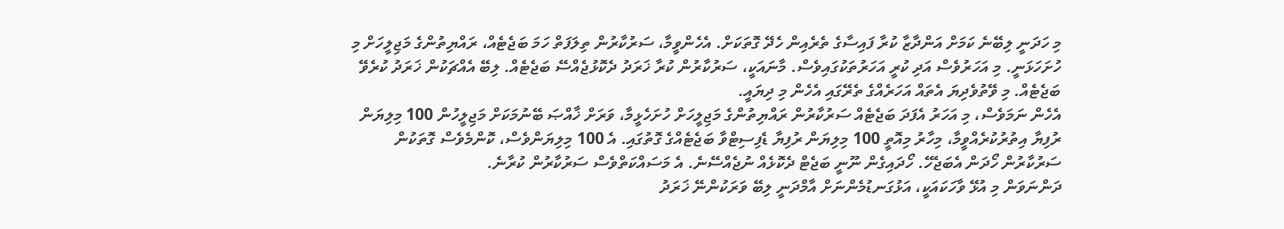މި ހަދަނީ ލިބޭނެ ކަމަށް އަންދާޒާ ކުރާ ފައިސާގެ ތެރެއިން ހެދޭ ގޮތަކަށް. އެހެންވީމާ، ސަރުކާރުން ތިލަފަތް ހަމަ ބަޖެޓެއް، ރައްޔިތުންގެ މަޖިލީހަށް މި ހުށަހަޅަނީ. މި އަހަރުވެސް އަދި ކުރީ އަހަރުތަކުގައިވެސް. މާނައަކީ، ސަރުކާރުން ކުރާ ޚަރަދު ދެކޮޅުޖެއްސޭ ބަޖެޓެއް. ލިބޭ އެއްޗަކުން ޚަރަދު ކުރެވޭ ބަޖެޓެއް. މި ވޭތުވެދިޔަ އެތައް އަހަރެއްގެ ތެރޭގައި އެހެން މި ދިޔައީ.
އެހެން ނަމަވެސް، މި އަހަރު އެފަދަ ބަޖެޓެއް ސަރުކާރުން ރައްޔިތުންގެ މަޖިލީހަށް ހުށަހެޅީމާ، ވަރަށް ޚާއްޞަ ބޭނުމަކަށް މަޖިލީހުން 100 މިލިޔަން ރުފިޔާ އިތުރުކުރެއްވީމާ، މިހާރު މިއޮތީ 100 މިލިޔަން ރުފިޔާ ޑެފިސިޓްވާ ބަޖެޓެއްގެ ގޮތުގައި. އެ 100 މިލިޔަންވެސް، ކޮންމެވެސް ގޮތަކުން ސަރުކާރުން ހޯދަން އެބަޖެހޭ. ހޯދައިގެން ނޫނީ ބަޖެޓް ދެކޮޅެއް ނުޖެއްސޭނެ. އެ މަސައްކަތްވެސް ސަރުކާރުން ކުރާނެ.
ދަންނަވަން މި އުޅޭ ވާހަކައަކީ، އަޅުގަނޑުމެންނަށް އާމްދަނީ ލިބޭ ވަރަކުންނޭ ޚަރަދު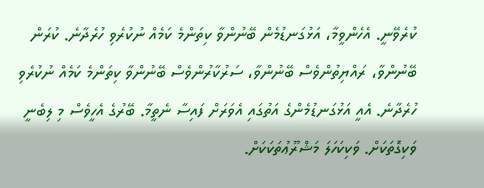ކުރެވޭނީ. އެހެންވީމާ، އަޅުގަނޑުމެން ބޭނުންވާ ކިތަންމެ ކަމެއް ނުކުރެވި ހުރެދާނެ. ކުރަން ބޭނުންވާ، ރައްޔިތުންވެސް ބޭނުންވާ، ސަރުކާރުންވެސް ބޭނުންވާ ކިތަންމެ ކަމެއް ނުކުރެވި ހުރެދާނެ. އެއީ އަޅުގަނޑުމެންގެ އަތުގައި އެވަރަށް ފައިސާ ނެތީމާ. ބޭރުގެ އެހީވެސް މި ލިބެނީ ވަކިގޮތަކަށް. ވަކިކަހަލަ މަޝްރޫޢުތަކަކަށް.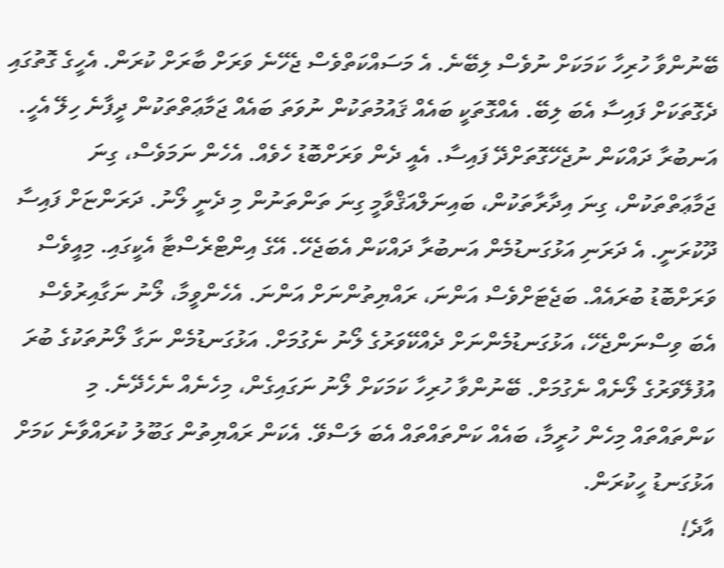ބޭނުންވާ ހުރިހާ ކަމަކަށް ނުވެސް ލިބޭނެ. އެ މަސައްކަތްވެސް ޖެހޭނެ ވަރަށް ބާރަށް ކުރަން. އެހީގެ ގޮތުގައި ދެގޮތަކަށް ފައިސާ އެބަ ލިބޭ. އެއްގޮތަކީ ބައެއް ޤައުމުތަކުން ނުވަތަ ބައެއް ޖަމާޢަތްތަކުން ދީފާނެ ހިލޭ އެހީ. އަނބުރާ ދައްކަން ނުޖެހޭގޮތަށްދޭ ފައިސާ. އެއީ ދެން ވަރަށްބޮޑު ހެވެއް. އެހެން ނަމަވެސް، ގިނަ ޖަމާޢަތްތަކުން، ގިނަ އިދާރާތަކުން، ބައިނަލްއަޤްވާމީ ގިނަ ތަންތަނުން މި ދެނީ ލޯނު. ދަރަންޏަށް ފައިސާ ދޫކުރަނީ. އެ ދަރަނި އަޅުގަނޑުމެން އަނބުރާ ދައްކަން އެބަޖެހޭ. އޭގެ އިންޓްރެސްޓާ އެކީގައި. މިއީވެސް ވަރަށްބޮޑު ބުރައެއް. ބަޖެޓަށްވެސް އަންނަ، ރައްޔިތުންނަށް އަންނަ. އެހެންވީމާ، ލޯނު ނަގާއިރުވެސް އެބަ ވިސްނަންޖެހޭ، އަޅުގަނޑުމެންނަށް ދެއްކޭވަރުގެ ލޯނު ނެގުމަށް. އަޅުގަނޑުމެން ނަގާ ލޯނުތަކުގެ ބުރަ އުފުލޭވަރުގެ ލޯނެއް ނެގުމަށް. ބޭނުންވާ ހުރިހާ ކަމަކަށް ލޯނު ނަގައިގެން، މިހެނެއް ނެހެދޭނެ. މި ކަންތައްތައް މިހެން ހުރީމާ، ބައެއް ކަންތައްތައް އެބަ ލަސްވޭ. އެކަން ރައްޔިތުން ގަބޫލު ކުރައްވާނެ ކަމަށް އަޅުގަނޑު ހީކުރަން.
އާދެ!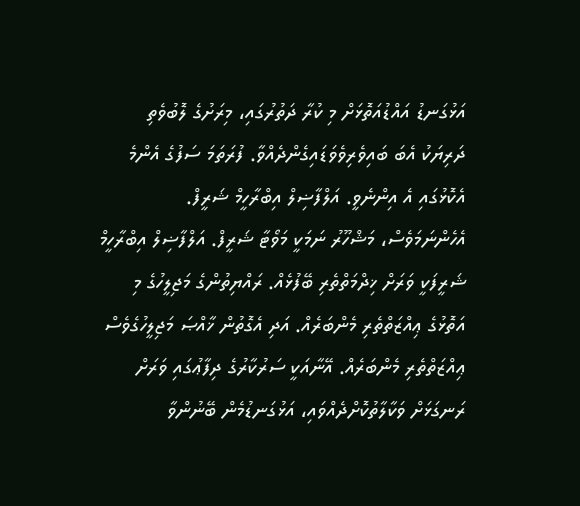އަޅުގަނޑު އައްޑުއަތޮޅަށް މި ކުރާ ދަތުރުގައި، މިރަށުގެ ލޮބުވެތި ދަރިޔަކު އެބަ ބައިވެރިވެވަޑައިގެންދެއްވާ. ފުރަތަމަ ސަފުގެ އެންމެ އެކޮޅުގައި އެ އިންނެވީ. އަލްފާޟިލް އިބްރާހީމް ޝަރީފް. އެހެންނަމަވެސް، މަޝްހޫރު ނަމަކީ މަވޯޓާ ޝަރީފް. އަލްފާޟިލް އިބްރާހީމް ޝަރީފަކީ ވަރަށް ޚިދްމަތްތެރި ބޭފުޅެއް. ރައްޔިތުންގެ މަޖިލީހުގެ މި އަތޮޅުގެ ޢިއްޒަތްތެރި މެންބަރެއް. އަދި އެގޮތުން ޚާއްޞަ މަޖިލީހުގެވެސް ޢިއްޒަތްތެރި މެންބަރެއް. އޭނާއަކީ ސަރުކާރުގެ ދިފާޢުގައި ވަރަށް ރަނގަޅަށް ވަކާލާތުކޮށްދެއްވައި، އަޅުގަނޑުމެން ބޭނުންވާ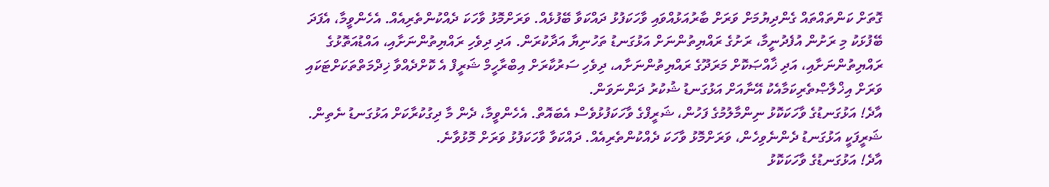ގޮތަށް ކަންތައްތައް ގެންދިޔުމަށް ވަރަށް ބާރުއަޅުއްވައި ވާހަކަފުޅު ދައްކަވާ ބޭފުޅެއް. ވަރަށްމޮޅު ވާހަކަ ދެއްކުންތެރިއެއް. އެހެންވީމާ، އެފަދަ ބޭފުޅަކު މި ރަށުން އުފެދުނީމާ، ރަށުގެ ރައްޔިތުންނަށް އަޅުގަނޑު ތަހުނިޔާ އަދާކުރަން. އަދި ދިވެހި ރައްޔިތުންނަށާއި، އައްޑުއަތޮޅުގެ ރައްޔިތުންނަށާއި، އަދި ޚާއްޞަކޮށް މަރަދޫގެ ރައްޔިތުންނަށާއ، ދިވެހި ސަރުކާރަށް އިބްރާހީމް ޝަރީފް އެ ކޮށްދެއްވާ ޚިދްމަތްތަކަށްޓަކައި ވަރަށް އިޚްލާޞްތެރިކަމާއެކު އޭނާއަށް އަޅުގަނޑު ޝުކުރު ދަންނަވަން.
އާދެ! އަޅުގަނޑުގެ ވާހަކަކޮޅު ނިންމާލުމުގެ ފަހުން، ޝަރީފްގެ ވާހަކަފުޅުވެސް އެބައޮތް. އެހެންވީމާ، ދެން މާ ދިގުކުރާކަށް އަޅުގަނޑު ނެތިން. ޝަރީފަކީ އަޅުގަނޑު ދެންނެވިހެން، ވަރަށްމޮޅު ވާހަކަ ދެއްކުންތެރިއެއް. ދައްކަވާ ވާހަކަފުޅު ވަރަށް މޮޅުވާނެ.
އާދެ! އަޅުގަނޑުގެ ވާހަކަކޮޅު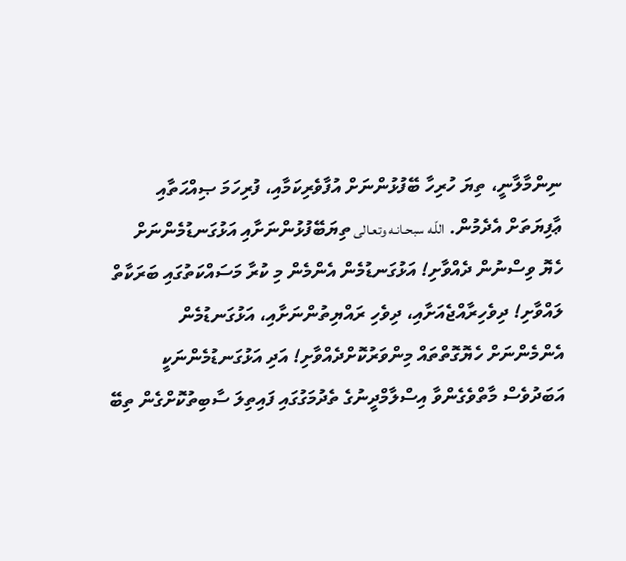ނިންމާލާނީ، ތިޔަ ހުރިހާ ބޭފުޅުންނަށް އުފާވެރިކަމާއި، ފުރިހަމަ ޞިއްޙަތާއި ޢާފިޔަތަށް އެދެމުން. اللّـه سبحـانـه وتعـالى ތިޔަބޭފުޅުންނަށާއި އަޅުގަނޑުމެންނަށް ހެޔޮ ވިސްނުން ދެއްވާށި! އަޅުގަނޑުމެން އެންމެން މި ކުރާ މަސައްކަތުގައި ބަރަކާތް ލައްވާށި! ދިވެހިރާއްޖެއަށާއި، ދިވެހި ރައްޔިތުންނަށާއި، އަޅުގަނޑުމެން އެންމެންނަށް ހެޔޮގޮތްތައް މިންވަރުކޮށްދެއްވާށި! އަދި އަޅުގަނޑުމެންނަކީ އަބަދުވެސް މާތްވެގެންވާ އިސްލާމްދީނުގެ ތެދުމަގުގައި ފައިތިލަ ސާބިތުކޮށްގެން ތިބޭ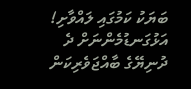ބަޔަކު ކަމުގައި ލައްވާށި! އަޅުގަނޑުމެންނަށް ދެ ދުނިޔޭގެ ބާއްޖަވެރިކަން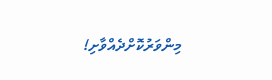މިންވަރުކޮށްދެއްވާށި!